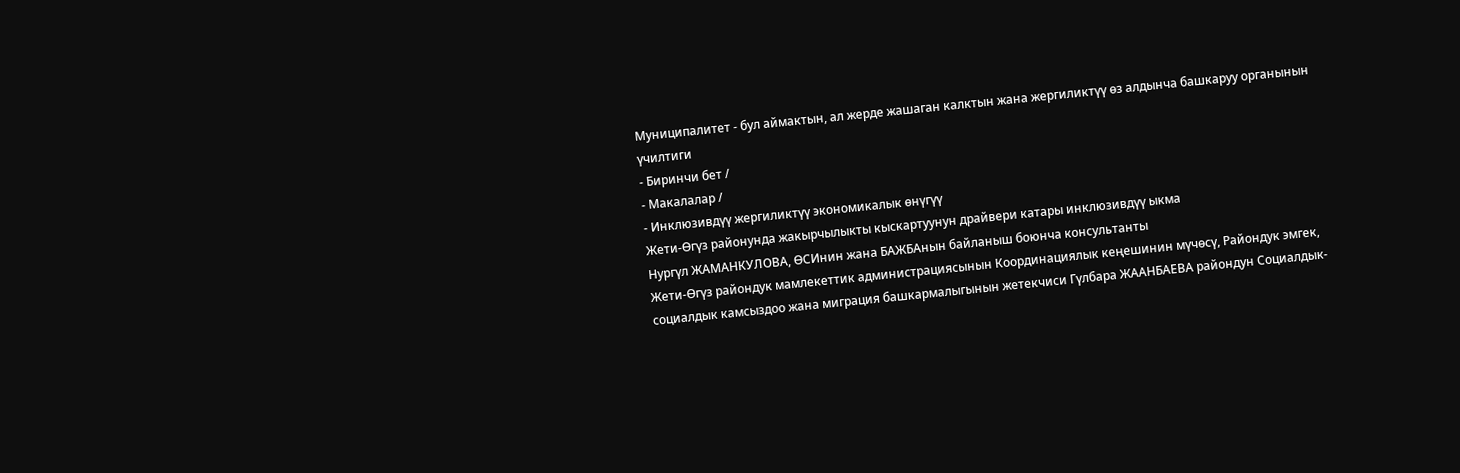Муниципалитет - бул аймактын, ал жерде жашаган калктын жана жергиликтүү өз алдынча башкаруу органынын үчилтиги
- Биринчи бет /
- Макалалар /
- Инклюзивдүү жергиликтүү экономикалык өнүгүү
Жети-Өгүз районунда жакырчылыкты кыскартуунун драйвери катары инклюзивдүү ыкма
Нургүл ЖАМАНКУЛОВА, ӨСИнин жана БАЖБАнын байланыш боюнча консультанты
Жети-Өгүз райондук мамлекеттик администрациясынын Координациялык кеңешинин мүчөсү, Райондук эмгек, социалдык камсыздоо жана миграция башкармалыгынын жетекчиси Гүлбара ЖААНБАЕВА райондун Социалдык-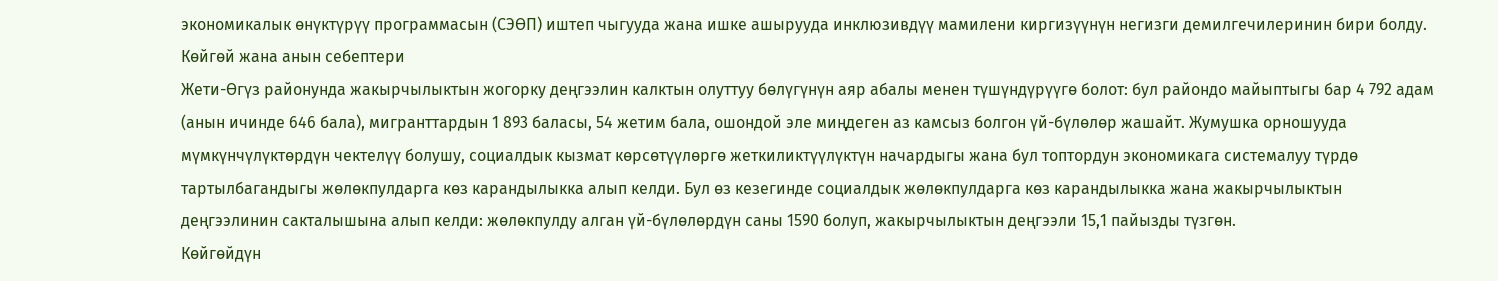экономикалык өнүктүрүү программасын (СЭӨП) иштеп чыгууда жана ишке ашырууда инклюзивдүү мамилени киргизүүнүн негизги демилгечилеринин бири болду.
Көйгөй жана анын себептери
Жети-Өгүз районунда жакырчылыктын жогорку деңгээлин калктын олуттуу бөлүгүнүн аяр абалы менен түшүндүрүүгө болот: бул райондо майыптыгы бар 4 792 адам (анын ичинде 646 бала), мигранттардын 1 893 баласы, 54 жетим бала, ошондой эле миңдеген аз камсыз болгон үй-бүлөлөр жашайт. Жумушка орношууда мүмкүнчүлүктөрдүн чектелүү болушу, социалдык кызмат көрсөтүүлөргө жеткиликтүүлүктүн начардыгы жана бул топтордун экономикага системалуу түрдө тартылбагандыгы жөлөкпулдарга көз карандылыкка алып келди. Бул өз кезегинде социалдык жөлөкпулдарга көз карандылыкка жана жакырчылыктын деңгээлинин сакталышына алып келди: жөлөкпулду алган үй-бүлөлөрдүн саны 1590 болуп, жакырчылыктын деңгээли 15,1 пайызды түзгөн.
Көйгөйдүн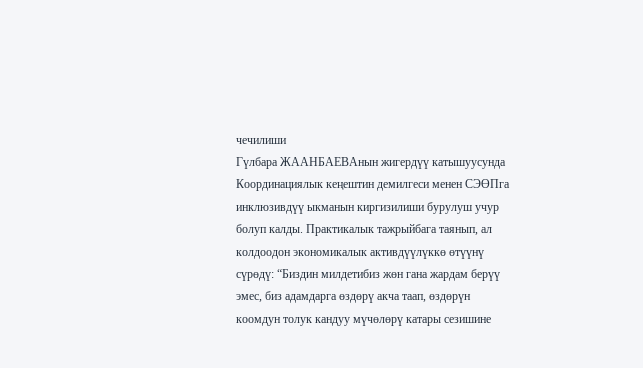чечилиши
Гүлбара ЖААНБАЕВАнын жигердүү катышуусунда Координациялык кеңештин демилгеси менен СЭӨПга инклюзивдүү ыкманын киргизилиши бурулуш учур болуп калды. Практикалык тажрыйбага таянып, ал колдоодон экономикалык активдүүлүккө өтүүнү сүрөдү: “Биздин милдетибиз жөн гана жардам берүү эмес, биз адамдарга өздөрү акча таап, өздөрүн коомдун толук кандуу мүчөлөрү катары сезишине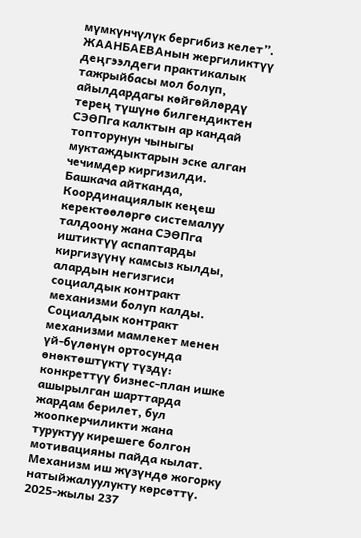мүмкүнчүлүк бергибиз келет”.
ЖААНБАЕВАнын жергиликтүү деңгээлдеги практикалык тажрыйбасы мол болуп, айылдардагы көйгөйлөрдү терең түшүнө билгендиктен СЭӨПга калктын ар кандай топторунун чыныгы муктаждыктарын эске алган чечимдер киргизилди. Башкача айтканда, Координациялык кеңеш керектөөлөргө системалуу талдоону жана СЭӨПга иштиктүү аспаптарды киргизүүнү камсыз кылды, алардын негизгиси социалдык контракт механизми болуп калды. Социалдык контракт механизми мамлекет менен үй-бүлөнүн ортосунда өнөктөштүктү түздү: конкреттүү бизнес-план ишке ашырылган шарттарда жардам берилет, бул жоопкерчиликти жана туруктуу кирешеге болгон мотивацияны пайда кылат.
Механизм иш жүзүндө жогорку натыйжалуулукту көрсөттү. 2025-жылы 237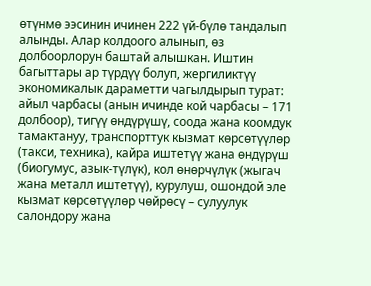өтүнмө ээсинин ичинен 222 үй-бүлө тандалып алынды. Алар колдоого алынып, өз долбоорлорун баштай алышкан. Иштин багыттары ар түрдүү болуп, жергиликтүү экономикалык дараметти чагылдырып турат: айыл чарбасы (анын ичинде кой чарбасы – 171 долбоор), тигүү өндүрүшү, соода жана коомдук тамактануу, транспорттук кызмат көрсөтүүлөр (такси, техника), кайра иштетүү жана өндүрүш (биогумус, азык-түлүк), кол өнөрчүлүк (жыгач жана металл иштетүү), курулуш, ошондой эле кызмат көрсөтүүлөр чөйрөсү – сулуулук салондору жана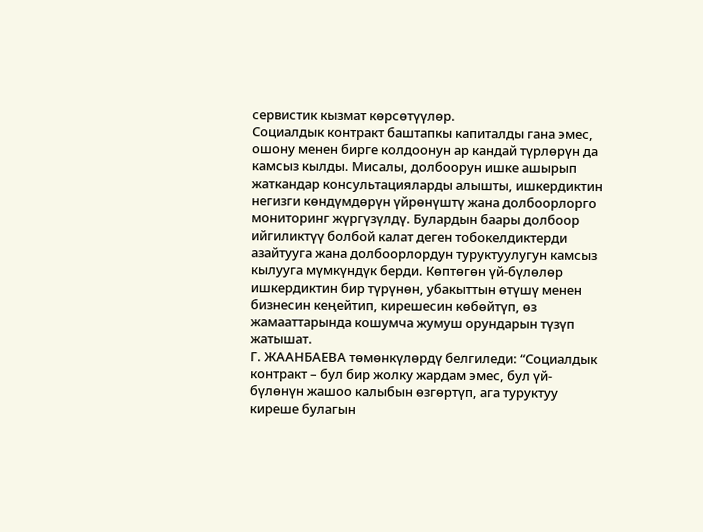сервистик кызмат көрсөтүүлөр.
Социалдык контракт баштапкы капиталды гана эмес, ошону менен бирге колдоонун ар кандай түрлөрүн да камсыз кылды. Мисалы, долбоорун ишке ашырып жаткандар консультацияларды алышты, ишкердиктин негизги көндүмдөрүн үйрөнүштү жана долбоорлорго мониторинг жүргүзүлдү. Булардын баары долбоор ийгиликтүү болбой калат деген тобокелдиктерди азайтууга жана долбоорлордун туруктуулугун камсыз кылууга мүмкүндүк берди. Көптөгөн үй-бүлөлөр ишкердиктин бир түрүнөн, убакыттын өтүшү менен бизнесин кеңейтип, кирешесин көбөйтүп, өз жамааттарында кошумча жумуш орундарын түзүп жатышат.
Г. ЖААНБАЕВА төмөнкүлөрдү белгиледи: “Социалдык контракт – бул бир жолку жардам эмес, бул үй-бүлөнүн жашоо калыбын өзгөртүп, ага туруктуу киреше булагын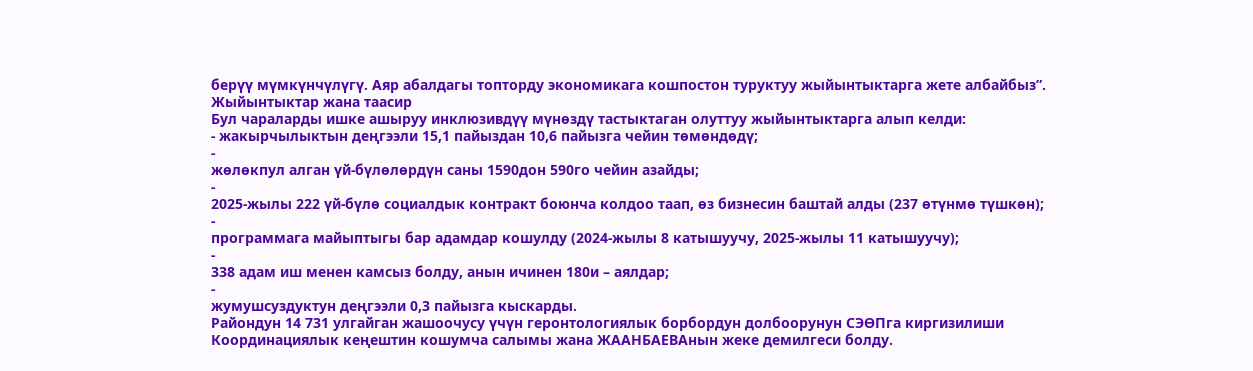берүү мүмкүнчүлүгү. Аяр абалдагы топторду экономикага кошпостон туруктуу жыйынтыктарга жете албайбыз”.
Жыйынтыктар жана таасир
Бул чараларды ишке ашыруу инклюзивдүү мүнөздү тастыктаган олуттуу жыйынтыктарга алып келди:
- жакырчылыктын деңгээли 15,1 пайыздан 10,6 пайызга чейин төмөндөдү;
-
жөлөкпул алган үй-бүлөлөрдүн саны 1590дон 590го чейин азайды;
-
2025-жылы 222 үй-бүлө социалдык контракт боюнча колдоо таап, өз бизнесин баштай алды (237 өтүнмө түшкөн);
-
программага майыптыгы бар адамдар кошулду (2024-жылы 8 катышуучу, 2025-жылы 11 катышуучу);
-
338 адам иш менен камсыз болду, анын ичинен 180и – аялдар;
-
жумушсуздуктун деңгээли 0,3 пайызга кыскарды.
Райондун 14 731 улгайган жашоочусу үчүн геронтологиялык борбордун долбоорунун СЭӨПга киргизилиши Координациялык кеңештин кошумча салымы жана ЖААНБАЕВАнын жеке демилгеси болду.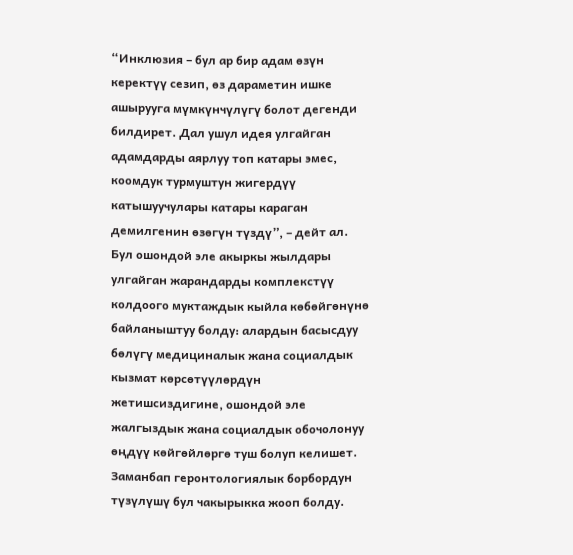“Инклюзия – бул ар бир адам өзүн керектүү сезип, өз дараметин ишке ашырууга мүмкүнчүлүгү болот дегенди билдирет. Дал ушул идея улгайган адамдарды аярлуу топ катары эмес, коомдук турмуштун жигердүү катышуучулары катары караган демилгенин өзөгүн түздү”, – дейт ал.
Бул ошондой эле акыркы жылдары улгайган жарандарды комплекстүү колдоого муктаждык кыйла көбөйгөнүнө байланыштуу болду: алардын басысдуу бөлүгү медициналык жана социалдык кызмат көрсөтүүлөрдүн жетишсиздигине, ошондой эле жалгыздык жана социалдык обочолонуу өңдүү көйгөйлөргө туш болуп келишет. Заманбап геронтологиялык борбордун түзүлүшү бул чакырыкка жооп болду.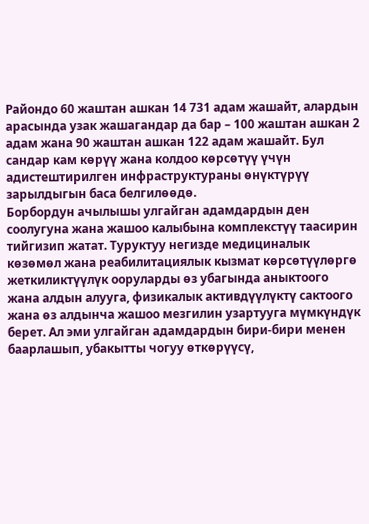Райондо 60 жаштан ашкан 14 731 адам жашайт, алардын арасында узак жашагандар да бар – 100 жаштан ашкан 2 адам жана 90 жаштан ашкан 122 адам жашайт. Бул сандар кам көрүү жана колдоо көрсөтүү үчүн адистештирилген инфраструктураны өнүктүрүү зарылдыгын баса белгилөөдө.
Борбордун ачылышы улгайган адамдардын ден соолугуна жана жашоо калыбына комплекстүү таасирин тийгизип жатат. Туруктуу негизде медициналык көзөмөл жана реабилитациялык кызмат көрсөтүүлөргө жеткиликтүүлүк ооруларды өз убагында аныктоого жана алдын алууга, физикалык активдүүлүктү сактоого жана өз алдынча жашоо мезгилин узартууга мүмкүндүк берет. Ал эми улгайган адамдардын бири-бири менен баарлашып, убакытты чогуу өткөрүүсү,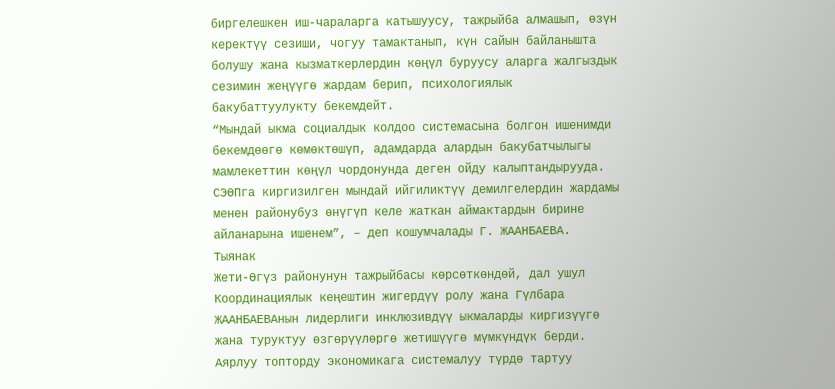биргелешкен иш-чараларга катышуусу, тажрыйба алмашып, өзүн керектүү сезиши, чогуу тамактанып, күн сайын байланышта болушу жана кызматкерлердин көңүл буруусу аларга жалгыздык сезимин жеңүүгө жардам берип, психологиялык бакубаттуулукту бекемдейт.
“Мындай ыкма социалдык колдоо системасына болгон ишенимди бекемдөөгө көмөктөшүп, адамдарда алардын бакубатчылыгы мамлекеттин көңүл чордонунда деген ойду калыптандырууда. СЭӨПга киргизилген мындай ийгиликтүү демилгелердин жардамы менен районубуз өнүгүп келе жаткан аймактардын бирине айланарына ишенем”, – деп кошумчалады Г. ЖААНБАЕВА.
Тыянак
Жети-Өгүз районунун тажрыйбасы көрсөткөндөй, дал ушул Координациялык кеңештин жигердүү ролу жана Гүлбара ЖААНБАЕВАнын лидерлиги инклюзивдүү ыкмаларды киргизүүгө жана туруктуу өзгөрүүлөргө жетишүүгө мүмкүндүк берди. Аярлуу топторду экономикага системалуу түрдө тартуу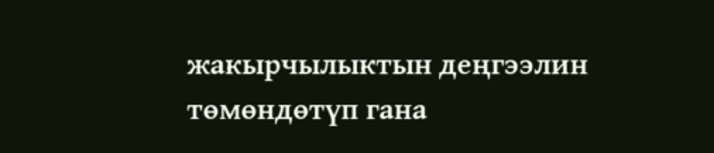жакырчылыктын деңгээлин төмөндөтүп гана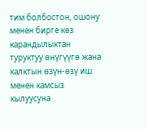тим болбостон, ошону менен бирге көз карандылыктан туруктуу өнүгүүгө жана калктын өзүн-өзү иш менен камсыз кылуусуна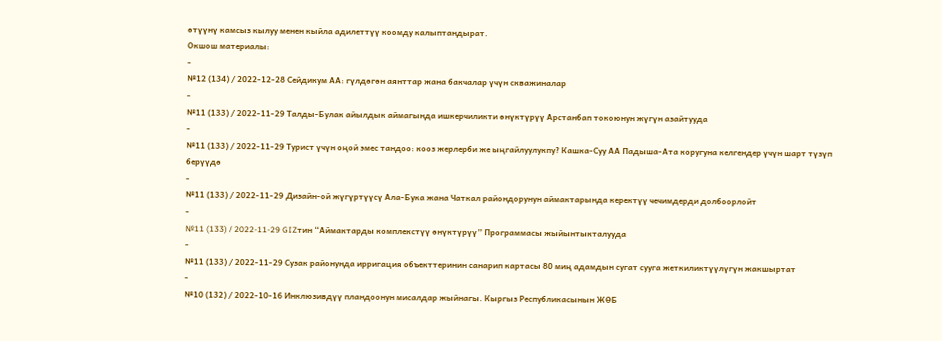өтүүнү камсыз кылуу менен кыйла адилеттүү коомду калыптандырат.
Окшош материалы:
-
№12 (134) / 2022-12-28 Сейдикум АА: гүлдөгөн аянттар жана бакчалар үчүн скважиналар
-
№11 (133) / 2022-11-29 Талды-Булак айылдык аймагында ишкерчиликти өнүктүрүү Арстанбап токоюнун жүгүн азайтууда
-
№11 (133) / 2022-11-29 Турист үчүн оңой эмес тандоо: кооз жерлерби же ыңгайлуулукпу? Кашка-Суу АА Падыша-Ата коругуна келгендер үчүн шарт түзүп берүүдө
-
№11 (133) / 2022-11-29 Дизайн-ой жүгүртүүсү Ала-Бука жана Чаткал райондорунун аймактарында керектүү чечимдерди долбоорлойт
-
№11 (133) / 2022-11-29 GIZтин “Аймактарды комплекстүү өнүктүрүү” Программасы жыйынтыкталууда
-
№11 (133) / 2022-11-29 Сузак районунда ирригация объекттеринин санарип картасы 80 миң адамдын сугат сууга жеткиликтүүлүгүн жакшыртат
-
№10 (132) / 2022-10-16 Инклюзивдүү пландоонун мисалдар жыйнагы. Кыргыз Республикасынын ЖӨБ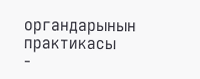органдарынын практикасы
-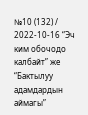№10 (132) / 2022-10-16 “Эч ким обочодо калбайт” же “Бактылуу адамдардын аймагы”